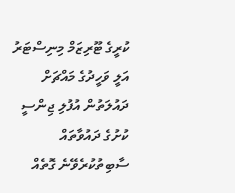ކުރީގެ ޓޫރިޒަމް މިނިސްޓަރު އަލީ ވަހީދުގެ މައްޗަށް ދައުލަތުން އުފުލި ޖިންސީ ކުށުގެ ދައުވާތައް ސާބިތުކުރެވޭނެ ގޮތެއް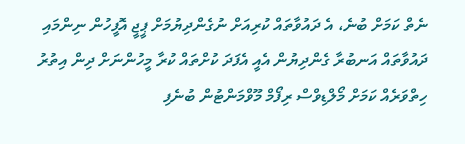ނެތް ކަމަށް ބުނެ، އެ ދައުވާތައް ކުރިއަށް ނުގެންދިޔުމަށް ޕީޖީ އޮފީހުން ނިންމައި ދައުވާތައް އަނބުރާ ގެންދިޔުން އެއީ އެފަދަ ކުށްތައް ކުރާ މީހުންނަށް ދިން އިތުރު ހިތްވަރެއް ކަމަށް މޯލްޑިވްސް ރިފޯމް މޫވްމަންޓުން ބުނެފި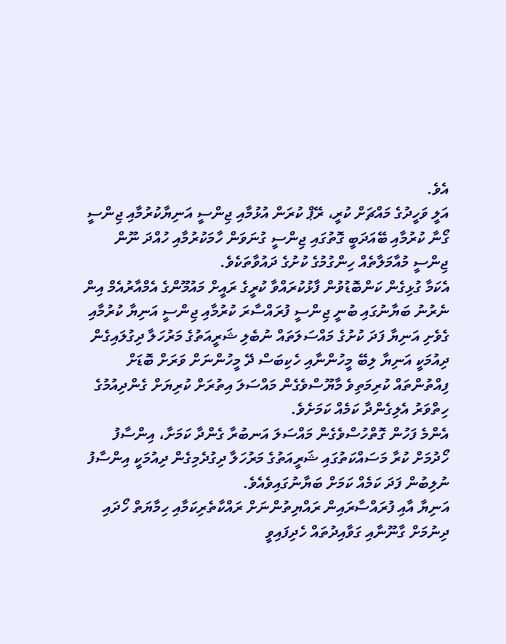އެވެ.
އަލީ ވަހީދުގެ މައްޗަށް ކުރީ، ރޭޕް ކުރަން އުޅުމާއި ޖިންސީ އަނިޔާކުރުމާއި ޖިންސީ ގޯނާ ކުރުމާއި ބޭއަދަބީ ގޮތުގައި ޖިންސީ ގުނަވަން ހާމަކުރުމާއި ހުއްދަ ނޫން ޖިންސީ މުއާމަލާތެއް ހިންގުމުގެ ކުށުގެ ދައުވާތަކެވެ.
އެކަމާ ގުޅިގެން ކަންބޮޑުވުން ފާޅުކުރައްވާ ކުރީގެ ރައީށް މައުމޫންގެ އެމްއާރުއެމް އިން ނެރުނު ބަޔާނުގައި ބުނީ ޖިންސީ ފުރައްސާރަ ކުރުމާއި ޖިންސީ އަނިޔާ ކުރުމާއި ގެވެށި އަނިޔާ ފަދަ ކުށުގެ މައްސަލަތައް ނުބެލި ޝަރީއަތުގެ މަރުހަލާ ދިގުލައިގެން ދިއުމަކީ އަނިޔާ ލިބޭ މީހުންނާއި ހެކިބަސް ދޭ މީހުންނަށް ވަރަށް ބޮޑަށް ފިއްތުންތައް ކުރިމަތިވެ މާޔޫސްވެގެން މައްސަލަ އިތުރަށް ކުރިޔަށް ގެންދިއުމުގެ ހިތްވަރު އެލިގެންދާ ކަމެއް ކަމަށެވެ.
އެންމެ ފަހުން ގޮތްހުސްވެގެން މައްސަލަ އަނބުރާ ގެންދާ ކަމަށާ، އިންސާފު ހޯދުމަށް ކުރާ މަސައްކަތުގައި ޝަރީއަތުގެ މަރުހަލާ ދިގުދެމިގެން ދިއުމަކީ އިންސާފު ނުލިބުން ފަދަ ކަމެއް ކަމަށް ބަޔާނުގައިވެއެވެ.
އަނިޔާ އާއި ފުރައްސާރައިން ރައްޔިތުންނަށް ރައްކާތެރިކަމާއި ހިމާޔަތް ހޯދައި ދިނުމަށް ގާނޫނާއި ގަވާއިދުތައް ހެދިފައިވީ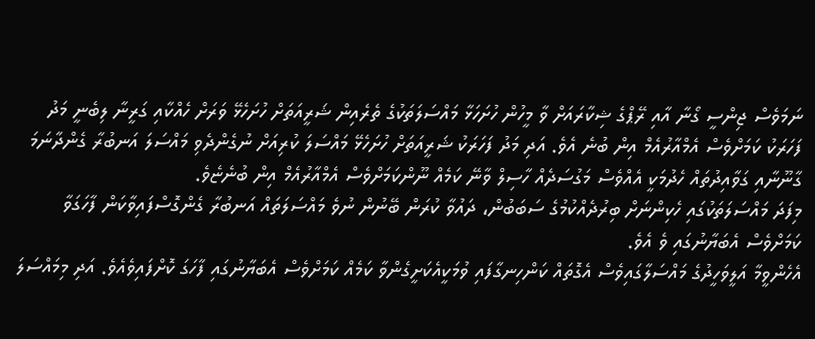ނަމަވެސް ޖިންސީ ގޯނާ އާއި ރޭޕްގެ ޝިކާރައަށް ވާ މީހުން ހުށަހަޅާ މައްސަލަތަކުގެ ތެރެއިން ޝަރީއަތަށް ހުށަހެޅޭ ވަރަށް ހެއްކާއި ގަރީނާ ލިބެނީ މަދު ފަހަރަކު ކަމަށްވެސް އެމްއާރުއެމް އިން ބުނެ އެވެ. އަދި މަދު ފަހަރަކު ޝަރީއަތަށް ހުށަހެޅޭ މައްސަލަ ކުރިއަށް ނުގެންދެވި މައްސަލަ އަނބުރާ ގެންދާނަމަ ގާނޫނާއި ގަވާއިދުތައް ހެދުމަކީ އެއްވެސް މަގުސަދެއް ހާސިލް ވާނޭ ކަމެއް ނޫންކަމަށްވެސް އެމްއާރުއެމް އިން ބުނެޏެވެ.
މިފަދަ މައްސަލަތަކުގައި ހެކިންނަށް ބިރުދެއްކުމުގެ ސަބަބުން، ދައުވާ ކުރަން ބޭނުން ނުވެ މައްސަލަތައް އަނބުރާ ގެންގޮސްފައިވާކަން ފާހަގަވާ ކަމަށްވެސް އެބަޔާނުގައި ވެ އެވެ.
އެހެންވީމާ އަލީވަހީދުގެ މައްސަލާގައިވެސް އެގޮތައް ކަންހިނގާފައި ވުމަކީއެކަށީގެންވާ ކަމެއް ކަމަށްވެސް އެބަޔާނުގައި ފާހަގަ ކޮށްފައިވެއެވެ. އަދި މިމައްސަލަ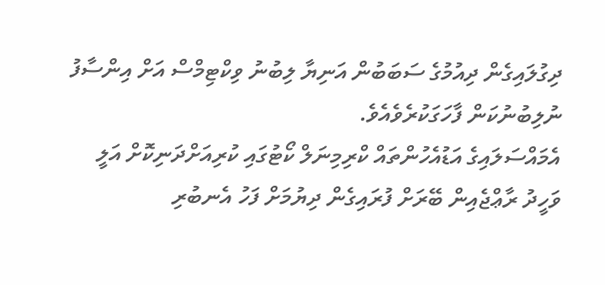ދިގުލައިގެން ދިއުމުގެ ސަބަބުން އަނިޔާ ލިބުނު ވިކްޓިމްސް އަށް އިންސާފު ނުލިބުނުކަން ފާހަގަކުރެވެއެވެ.
އެމައްސަލައިގެ އަޑުއެހުންތައް ކްރިމިނަލް ކޯޓުގައި ކުރިއަށްދަނިކޮށް އަލީ ވަހީދު ރާޢްޖެއިން ބޭރަށް ފުރައިގެން ދިޔުމަށް ފަހު އެނބުރި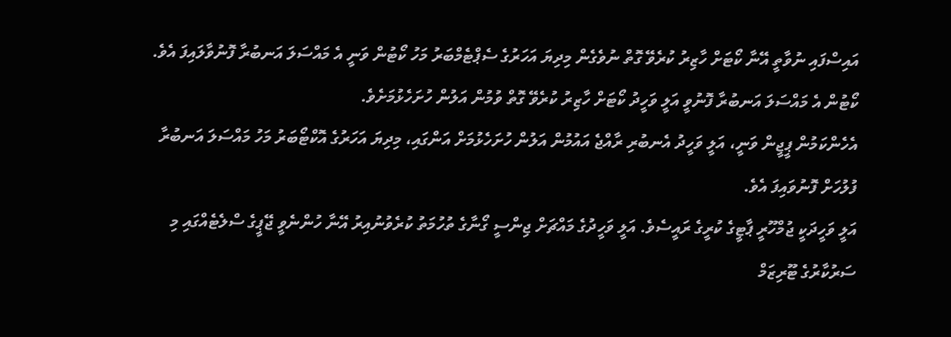އައިސްފައި ނުވާތީ އޭނާ ކޯޓަށް ހާޒިރު ކުރެވޭ ގޮތް ނުވެގެން މިދިޔަ އަހަރުގެ ސެޕްޓެމްބަރު މަހު ކޯޓުން ވަނީ އެ މައްސަލަ އަނބުރާ ފޮނުވާލައިފަ އެވެ. ކޯޓުން އެ މައްސަލަ އަނބުރާ ފޮނުވީ އަލީ ވަހީދު ކޯޓަށް ހާޒިރު ކުރެވޭ ގޮތް ވުމުން އަލުން ހުށަހެޅުމަށެވެ.
އެހެންކަމުން ޕީޖީން ވަނީ، އަލީ ވަހީދު އެނބުރި ރާއްޖެ އައުމުން އަލުން ހުށަހެޅުމަށް އަންގައި، މިދިޔަ އަހަރުގެ އޮކްޓޯބަރު މަހު މައްސަލަ އަނބުރާ ފުލުހަށް ފޮނުވައިފަ އެވެ.
އަލީ ވަހީދަކީ ޖުމްހޫރީ ޕާޓީގެ ކުރީގެ ރައީސެވެ. އަލީ ވަހީދުގެ މައްޗަށް ޖިންސީ ގޯނާގެ ތުހުމަތު ކުރެވުނުއިރު އޭނާ ހުންނެވީ ޖޭޕީގެ ސްލެޓެއްގައި މި ސަރުކާރުގެ ޓޫރިޒަމް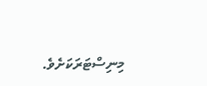މިނިސްޓަރަކަށެވެ.